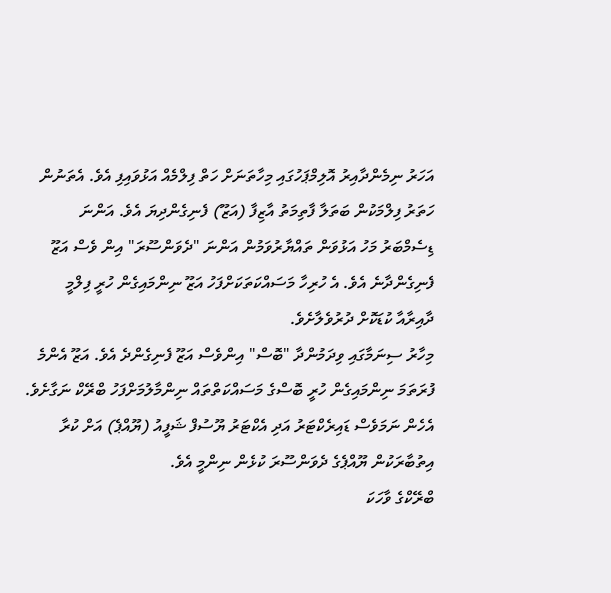އަހަރު ނިމެންދާއިރު އޮލިމްޕަހުގައި މިހާތަނަށް ހަތް ފިލްމެއް އަޅުވައިފި އެވެ. އެތަނުން ހަތަރު ފިލްމަކުން ބަތަލާ ފާތިމަތު އާޒިފާ (އަޒޫ) ފެނިގެންދިޔަ އެވެ. އަންނަ ޑިސެމްބަރު މަހު އަޅުވަން ތައްޔާރުވަމުން އަންނަ "ދެވަންސޫރަ" އިން ވެސް އަޒޫ ފެނިގެންދާނެ އެވެ. އެ ހުރިހާ މަސައްކަތަކަށްފަހު އަޒޫ ނިންމައިގެން ހުރީ ފިލްމީ ދާއިރާއާ ކުޑަކޮށް ދުރުވެލާށެވެ.
މިހާރު ސިނަމާގައި ވިދަމުންދާ "ބޮސް" އިންވެސް އަޒޫ ފެނިގެންދެ އެވެ. އަޒޫ އެންމެ ފުރަތަމަ ނިންމައިގެން ހުރީ ބޮސްގެ މަސައްކަތްތައް ނިންމާލުމަށްފަހު ބްރޭކް ނަގާށެވެ. އެހެން ނަމަވެސް ޑައިރެކްޓަރު އަދި އެކްޓަރު ޔޫސުފް ޝަފީއު (ޔޫއްޕެ) އަށް ކުރާ އިތުބާރަކުން ޔޫއްޕެގެ ދެވަންސޫރަ ކުޅެން ނިންމީ އެވެ.
ބްރޭކްގެ ވާހަކަ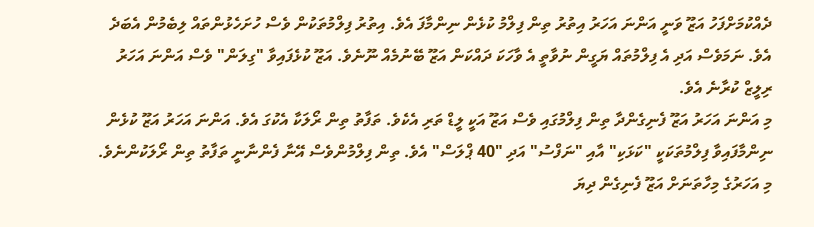ދެއްކުމަށްފަހު އަޒޫ ވަނީ އަންނަ އަހަރު އިތުރު ތިން ފިލްމު ކުޅެން ނިންމާފަ އެވެ. އިތުރު ފިލްމުތަކުން ވެސް ހުށަހެޅުންތައް ލިބެމުން އެބަދެ އެވެ. ނަމަވެސް އަދި އެ ފިލްމުތައް ޔަގީން ނުވާތީ އެ ވާހަކަ ދައްކަން އަޒޫ ބޭނުމެއް ނޫނެވެ. އަޒޫ ކުޅެފައިވާ "ގިލަން" ވެސް އަންނަ އަހަރު ރިލީޒް ކުރާނެ އެވެ.
މި އަންނަ އަހަރު އަޒޫ ފެނިގެންދާ ތިން ފިލްމުގައި ވެސް އަޒޫ އަކީ ލީޑް ތަރި އެކެވެ. ތަފާތު ތިން ރޯލަކާ އެކުގަ އެވެ. އަންނަ އަހަރު އަޒޫ ކުޅެން ނިންމާފައިވާ ފިލްމުތަކަކީ "ކަޅަކި" އާއި "ނަފްސު" އަދި "40 ޕްލަސް" އެވެ. ތިން ފިލްމުންވެސް އޭނާ ފެންނާނީ ތަފާތު ތިން ރޯލަކުންނެވެ.
މި އަހަރުގެ މިހާތަނަށް އަޒޫ ފެނިގެން ދިޔަ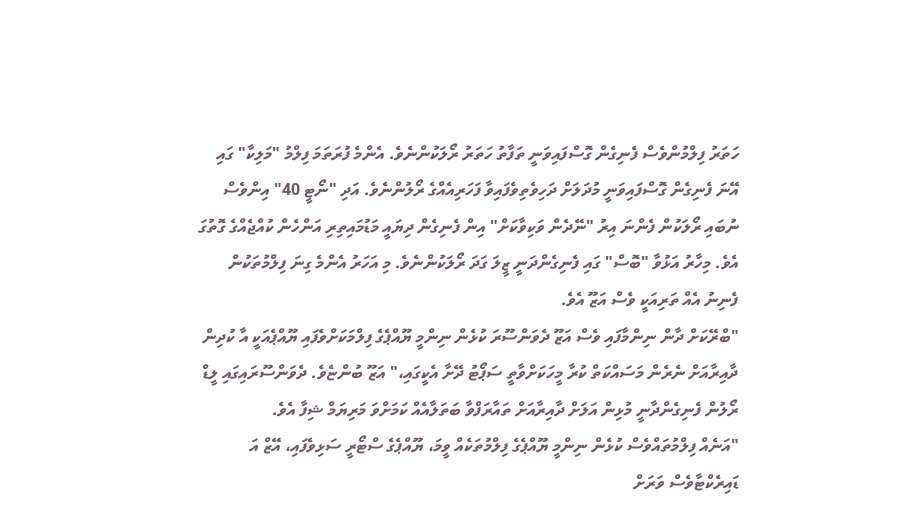ހަތަރު ފިލްމުންވެސް ފެނިގެން ގޮސްފައިވަނީ ތަފާތު ހަތަރު ރޯލަކުންނެވެ. އެންމެ ފުރަތަމަ ފިލްމު "މަލިކާ" ގައި އޭނަ ފެނިގެން ގޮސްފައިވަނީ މުދަލަށް ދަހިވެތިވެފައިވާ ފަހަރިއެއްގެ ރޯލުންނެވެ. އަދި "ނޯޓީ 40" އިންވެސް ނުބައި ރޯލަކުން ފެންނަ އިރު "ނޭދެން ވަކިވާކަށް" އިން ފެނިގެން ދިޔައީ މަޑުމައިތިރި އަންހެން ކުއްޖެއްގެ ގޮތުގަ އެވެ. މިހާރު އަޅުވާ "ބޮސް" ގައި ފެނިގެންދަނީ ޒީލަ ގަދަ ރޯލަކުންނެވެ. މި އަހަރު އެންމެ ގިނަ ފިލްމުތަކުން ފެނިނު އެއް ތަރިއަކީ ވެސް އަޒޫ އެވެ.
"ބްރޭކަށް ދާން ނިންމާފައި ވެސް އަޒޫ ދެވަންސޫރަ ކުޅެން ނިންމީ ޔޫއްޕެގެ ފިލްމަކަށްވެފައި ޔޫއްޕެއަކީ އާ ކުދިން ދާއިރާއަށް ނެރެން މަސައްކަތް ކުރާ މީހަކަށްވާތީ ސަޕޯޓު ދޭށާ އެކީގައި،" އަޒޫ ބުންޏެވެ. ދެވަންސޫރައިގައި ލީޑް ރޯލުން ފެނިގެންދާނީ މުޅިން އަލަށް ދާއިރާއަށް ތައާރަފްވާ ބަތަލާއެއް ކަމަށްވަ މަރިޔަމް ޝިފާ އެވެ.
"އަނެއް ފިލްމުތައްވެސް ކުޅެން ނިންމީ ޔޫއްޕެގެ ފިލްމުތަކެއް ވީމަ، ޔޫއްޕެގެ ސްޓޯރީ ސަޅިވެފައި، އޭޒް އަ ޑައިރެކްޓާވެސް ވަރަށް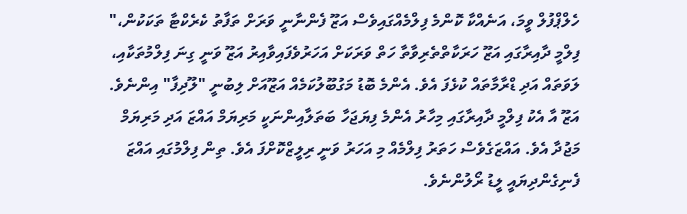ހެލްޕްފުލް ވީމަ، އަނެއްކާ ކޮންމެ ފިލްމެއްގައިވެސް އަޒޫ ފެންނާނީ ވަރަށް ތަފާތު ކެރެކްޓާ ތަކަކުން،"
ފިލްމީ ދާއިރާގައި އަޒޫ ހަރަކާތްތެރިވާތާ ހަތް ވަރަކަށް އަހަރުވެފައިވާއިރު އަޒޫ ވަނީ ގިނަ ފިލްމުތަކާއި، ލަވަތައް އަދި ޑްރާމާތައް ކުޅެފަ އެވެ. އެންމެ ބޮޑު މަގުބޫލުކަމެއް އަޒޫއަށް ލިބުނީ "ލޫދިފާ" އިންނެވެ.
އަޒޫ އާ އެކު ފިލްމީ ދާއިރާގައި މިހާރު އެންމެ ފިޔަޖަހާ ބަތަލާއިންނަކީ މަރިޔަމް އައްޒަ އަދި މަރިޔަމް މަޖުދާ އެވެ. އައްޒަގެވެސް ހަތަރު ފިލްމެއް މި އަހަރު ވަނީ ރިލީޒްކޮށްފަ އެވެ. ތިން ފިލްމުގައި އައްޒަ ފެނިގެންދިޔައީ ލީޑު ރޯލުންނެވެ.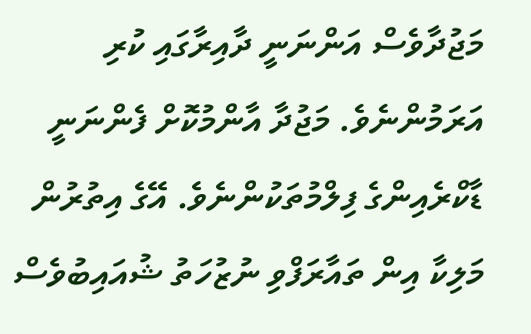މަޖުދާވެސް އަންނަނީ ދާއިރާގައި ކުރި އަރަމުންނެވެ. މަޖުދާ އާންމުކޮށް ފެންނަނީ ޑާކްރެއިންގެ ފިލްމުތަކުންނެވެ. އޭގެ އިތުރުން މަލިކާ އިން ތައާރަފްވި ނުޒުހަތު ޝުއައިބުވެސް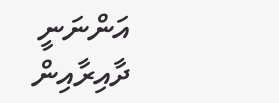އަންނަނީ ދާއިރާއިން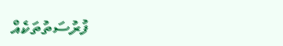ފުރުސަތުތަކެއް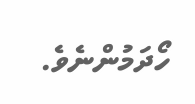ހޯދަމުންނެވެ.